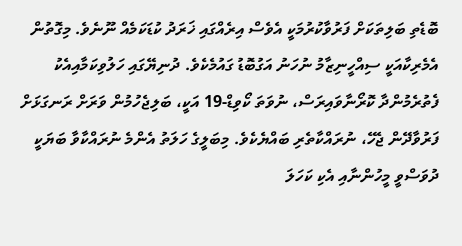ބޮޑެތި ބަލިތަކަށް ފަރުވާކުރުމަކީ އެވެސް އިރެއްގައި ޚަރަދު ކުޑަކަމެއް ނޫނެވެ. މިގޮތުން އެމެރިކާއަކީ ސިއްހީނިޒާމު ނުހަނު އަގުބޮޑު ގައުމެކެވެ. ދުނިޔޭގައި ހަލުވިކަމާއިއެކު ފެތުރެމުންދާ ކޮރޯނާވައިރަސް، ނުވަތަ ކޯވިޑް-19 އަކީ، ބަލިޖެހުމުން ވަރަށް ރަނގަޅަށް ފަރުވާދޭން ޖެހޭ، ނުރައްކާތެރި ބައްޔެކެވެ. މިބަލީގެ ހަލަތު އެންމެ ނުރައްކާވާ ބަޔަކީ ދުވަސްވީ މީހުންނާއި އެކި ކަހަލަ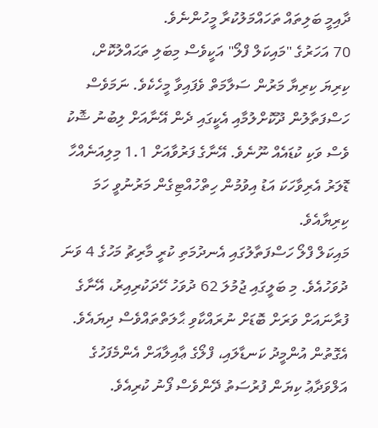ދާއިމީ ބަލިތައް ތަހައްމަލުކުރާ މީހުންނެވެ.
70 އަހަރުގެ "މައިކަލް ފްލޯ" އަކީވެސް މިބަލި ތަޙައްލުކޮށް، ކިރިޔަ ކިރިޔާ މަރުން ސަލާމަތް ވެފައިވާ މީހެކެވެ. ނަމަވެސް ހަސްފަތާލުން ދޫކޮށްލުމާއި އެކީގައި ދެން އޭނާއަށް ލިބުނު ޝޮކު ވެސް ވަކި ކުޑައެއް ނޫނެވެ. އޭނާގެ ފަރުވާއަށް 1.1 މިލިއަނެއްހާ ޑޮލަރު އެރިވާހަކަ އަޑު އިވުމުން ހިތްހުއްޓިގެން މަރުނުވީ ހަމަ ކިރިޔާއެވެ.
މައިކަލް ފްލޯ ހަސްފަތާލުގައި އެނދުމަތި ކުރީ މާރިޗު މަހުގެ 4 ވަނަ ދުވަހުއެވެ. މި ބަލީގައި ޖުމުލަ 62 ދުވަހު ހޭދަކުރިއިރު، އޭނާގެ ފުރާނައަށް ވަރަށް ބޮޑަށް ނުރައްކާވި ޙާލަތްތައްވެސް ދިޔައެވެ. އެގޮތުން އުންމީދު ކަނޑާލައި، ފްލޯގެ ޢާއިލާއަށް އެންމެފަހުގެ އަލްވަދާޢު ކިޔަން ފުރުސަތު ދޭންވެސް ފޯނު ކުރިއެވެ.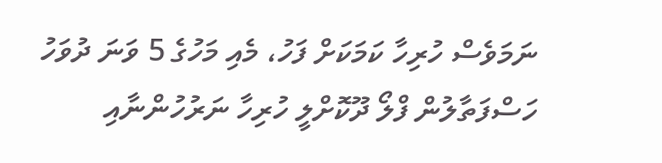ނަމަވެސް ހުރިހާ ކަމަކަށް ފަހު، މެއި މަހުގެ 5 ވަނަ ދުވަހު ހަސްފަތާލުން ފްލޯ ދޫކޮށްލީ ހުރިހާ ނަރުހުންނާއި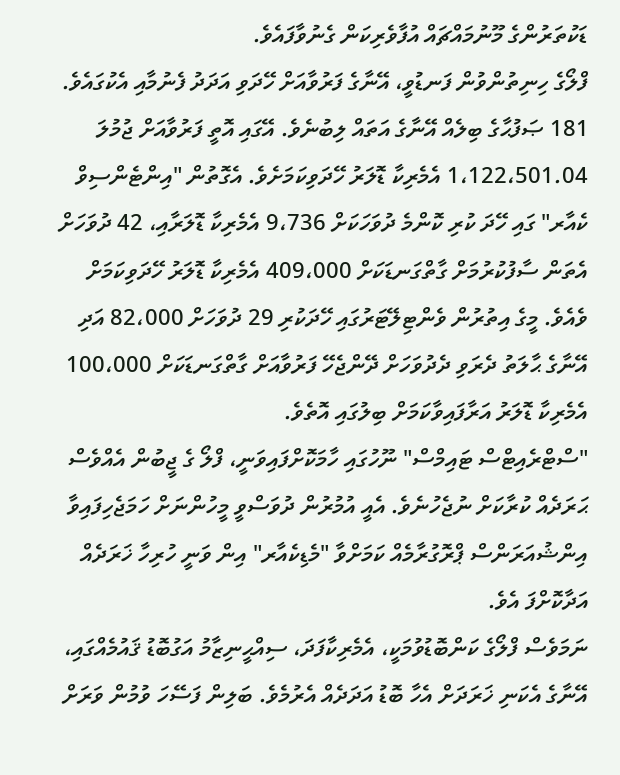ޑަކުތަރުންގެ މޫނުމައްޗައް އުފާވެރިކަން ގެނުވާފައެވެ.
ފްލޯގެ ހިނިތުންވުން ފަނޑުވީ، އޭނާގެ ފަރުވާއަށް ހޭދަވި އަދަދު ފެނުމާއި އެކުގައެވެ. 181 ޞަފުޙާގެ ބިލެއް އޭނާގެ އަތައް ލިބުނެވެ. އޭގައި އޮތީ ފަރުވާއަށް ޖުމުލަ 1،122،501.04 އެމެރިކާ ޑޮލަރު ހޭދަވިކަމަށެވެ. އެގޮތުން "އިންޓެންސިވް ކެއާރ" ގައި ހޭދަ ކުރި ކޮންމެ ދުވަހަކަށް 9،736 އެމެރިކާ ޑޮލަރާއި، 42 ދުވަހަށް އެތަން ސާފުކުރުމަށް ގާތްގަނޑަކަށް 409،000 އެމެރިކާ ޑޮލަރު ހޭދަވިކަމަށް ވެއެވެ. މީގެ އިތުރުން ވެންޓިލޭޓަރުގައި ހޭދަކުރި 29 ދުވަހަށް 82،000 އަދި އޭނާގެ ޙާލަތު ދެރަވި ދެދުވަހަށް ދޭންޖެހޭ ފަރުވާއަށް ގާތްގަނޑަކަށް 100،000 އެމެރިކާ ޑޮލަރު އަރާފައިވާކަމަށް ބިލުގައި އޮތެވެ.
"ސްޓްރެއިޓްސް ޓައިމްސް" ނޫހުގައި ހާމަކޮށްފައިވަނީ، ފްލޯ ގެ ޖީބުން އެއްވެސް ޙަރަދެއް ކުރާކަށް ނުޖެހުނެވެ. އެއީ އުމުރުން ދުވަސްވީ މީހުންނަށް ހަމަޖެހިފައިވާ އިންޝުއަރަންސް ޕްރޮގުރާމެއް ކަމަށްވާ "މެޑިކެއާރ" އިން ވަނީ ހުރިހާ ޚަރަދެއް އަދާކޮށްފަ އެވެ.
ނަމަވެސް ފްލޯގެ ކަންބޮޑުވުމަކީ، އެމެރިކާފަދަ، ސިއްޙީނިޒާމު އަގުބޮޑު ޤައުމެއްގައި، އޭނާގެ އެކަނި ޚަރަދަށް އެހާ ބޮޑު އަދަދެއް އެރުމެވެ. ބަލިން ފަސޭހަ ވުމުން ވަރަށް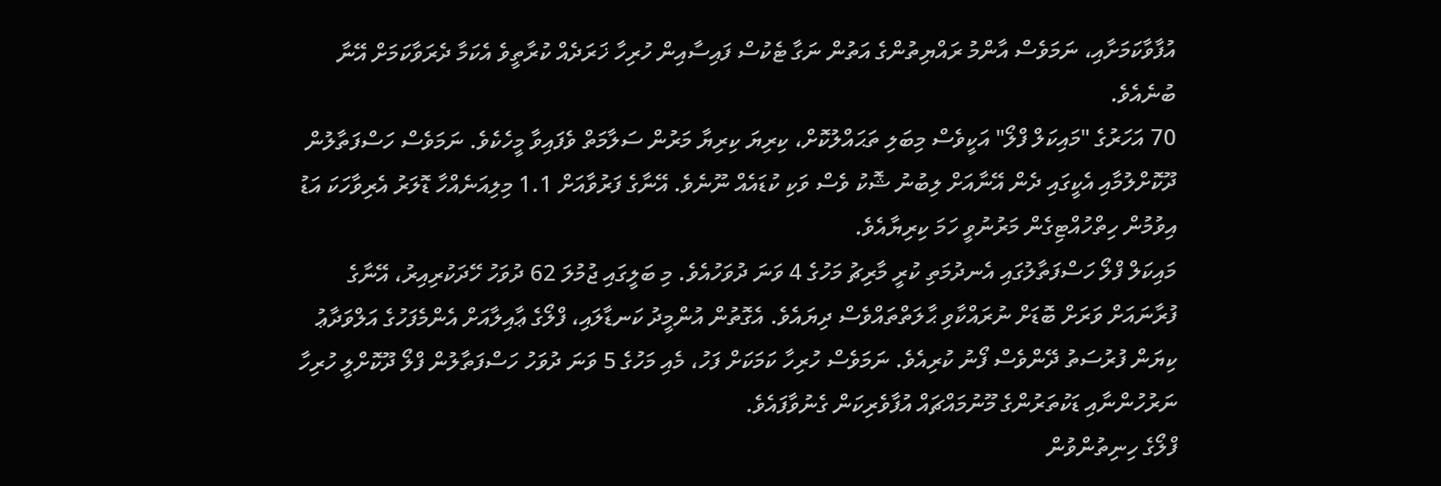އުފާވާކަމަށާއި، ނަމަވެސް އާންމު ރައްޔިތުންގެ އަތުން ނަގާ ޓެކުސް ފައިސާއިން ހުރިހާ ޚަރަދެއް ކުރާތީވެ އެކަމާ ދެރަވާކަމަށް އޭނާ ބުނެއެވެ.
70 އަހަރުގެ "މައިކަލް ފްލޯ" އަކީވެސް މިބަލި ތަޙައްލުކޮށް، ކިރިޔަ ކިރިޔާ މަރުން ސަލާމަތް ވެފައިވާ މީހެކެވެ. ނަމަވެސް ހަސްފަތާލުން ދޫކޮށްލުމާއި އެކީގައި ދެން އޭނާއަށް ލިބުނު ޝޮކު ވެސް ވަކި ކުޑައެއް ނޫނެވެ. އޭނާގެ ފަރުވާއަށް 1.1 މިލިއަނެއްހާ ޑޮލަރު އެރިވާހަކަ އަޑު އިވުމުން ހިތްހުއްޓިގެން މަރުނުވީ ހަމަ ކިރިޔާއެވެ.
މައިކަލް ފްލޯ ހަސްފަތާލުގައި އެނދުމަތި ކުރީ މާރިޗު މަހުގެ 4 ވަނަ ދުވަހުއެވެ. މި ބަލީގައި ޖުމުލަ 62 ދުވަހު ހޭދަކުރިއިރު، އޭނާގެ ފުރާނައަށް ވަރަށް ބޮޑަށް ނުރައްކާވި ޙާލަތްތައްވެސް ދިޔައެވެ. އެގޮތުން އުންމީދު ކަނޑާލައި، ފްލޯގެ ޢާއިލާއަށް އެންމެފަހުގެ އަލްވަދާޢު ކިޔަން ފުރުސަތު ދޭންވެސް ފޯނު ކުރިއެވެ. ނަމަވެސް ހުރިހާ ކަމަކަށް ފަހު، މެއި މަހުގެ 5 ވަނަ ދުވަހު ހަސްފަތާލުން ފްލޯ ދޫކޮށްލީ ހުރިހާ ނަރުހުންނާއި ޑަކުތަރުންގެ މޫނުމައްޗައް އުފާވެރިކަން ގެނުވާފައެވެ.
ފްލޯގެ ހިނިތުންވުން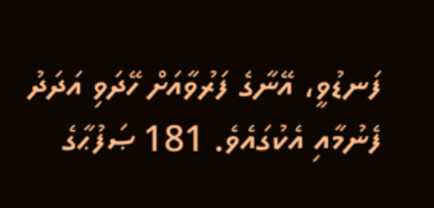ފަނޑުވީ، އޭނާގެ ފަރުވާއަށް ހޭދަވި އަދަދު ފެނުމާއި އެކުގައެވެ. 181 ޞަފުޙާގެ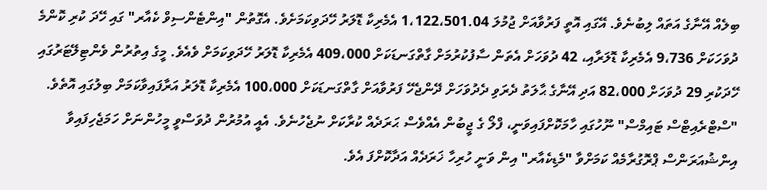ބިލެއް އޭނާގެ އަތައް ލިބުނެވެ. އޭގައި އޮތީ ފަރުވާއަށް ޖުމުލަ 1،122،501.04 އެމެރިކާ ޑޮލަރު ހޭދަވިކަމަށެވެ. އެގޮތުން "އިންޓެންސިވް ކެއާރ" ގައި ހޭދަ ކުރި ކޮންމެ ދުވަހަކަށް 9،736 އެމެރިކާ ޑޮލަރާއި، 42 ދުވަހަށް އެތަން ސާފުކުރުމަށް ގާތްގަނޑަކަށް 409،000 އެމެރިކާ ޑޮލަރު ހޭދަވިކަމަށް ވެއެވެ. މީގެ އިތުރުން ވެންޓިލޭޓަރުގައި ހޭދަކުރި 29 ދުވަހަށް 82،000 އަދި އޭނާގެ ޙާލަތު ދެރަވި ދެދުވަހަށް ދޭންޖެހޭ ފަރުވާއަށް ގާތްގަނޑަކަށް 100،000 އެމެރިކާ ޑޮލަރު އަރާފައިވާކަމަށް ބިލުގައި އޮތެވެ.
"ސްޓްރެއިޓްސް ޓައިމްސް" ނޫހުގައި ހާމަކޮށްފައިވަނީ، ފްލޯ ގެ ޖީބުން އެއްވެސް ޙަރަދެއް ކުރާކަށް ނުޖެހުނެވެ. އެއީ އުމުރުން ދުވަސްވީ މީހުންނަށް ހަމަޖެހިފައިވާ އިންޝުއަރަންސް ޕްރޮގުރާމެއް ކަމަށްވާ "މެޑިކެއާރ" އިން ވަނީ ހުރިހާ ޚަރަދެއް އަދާކޮށްފަ އެވެ.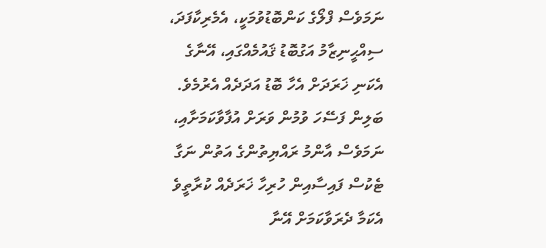ނަމަވެސް ފްލޯގެ ކަންބޮޑުވުމަކީ، އެމެރިކާފަދަ، ސިއްޙީނިޒާމު އަގުބޮޑު ޤައުމެއްގައި، އޭނާގެ އެކަނި ޚަރަދަށް އެހާ ބޮޑު އަދަދެއް އެރުމެވެ. ބަލިން ފަސޭހަ ވުމުން ވަރަށް އުފާވާކަމަށާއި، ނަމަވެސް އާންމު ރައްޔިތުންގެ އަތުން ނަގާ ޓެކުސް ފައިސާއިން ހުރިހާ ޚަރަދެއް ކުރާތީވެ އެކަމާ ދެރަވާކަމަށް އޭނާ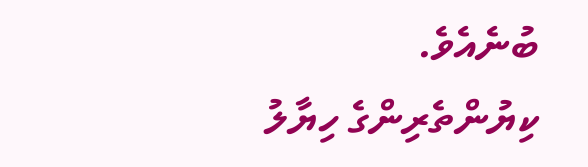ބުނެއެވެ.
ކިޔުންތެރިންގެ ހިޔާލު